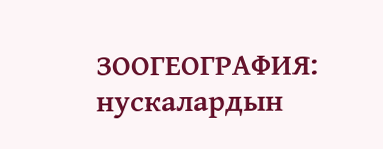ЗООГЕОГРАФИЯ: нускалардын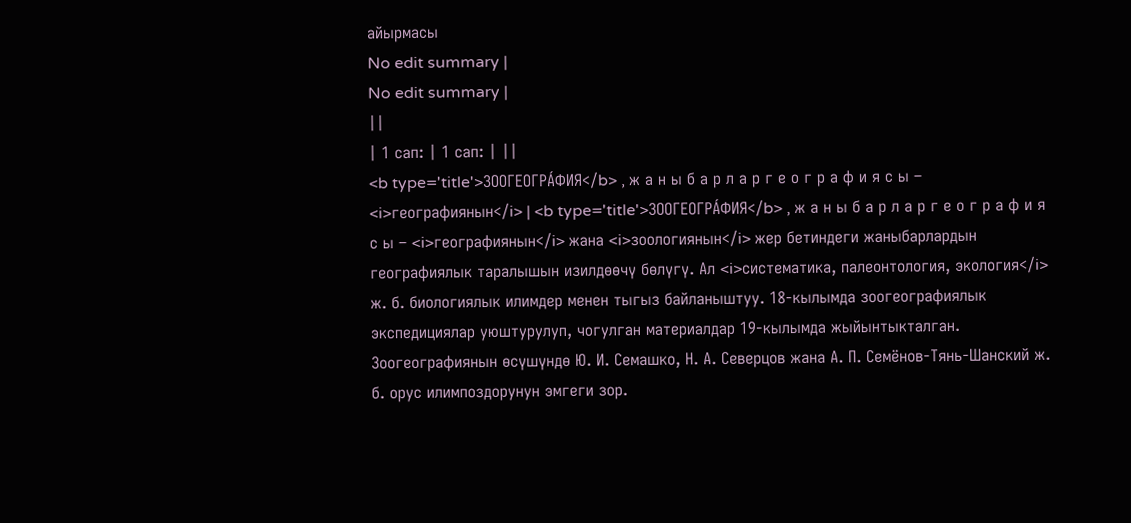айырмасы
No edit summary |
No edit summary |
||
| 1 сап: | 1 сап: | ||
<b type='title'>ЗООГЕОГРА́ФИЯ</b> , ж а н ы б а р л а р г е о г р а ф и я с ы – <i>географиянын</i> | <b type='title'>ЗООГЕОГРА́ФИЯ</b> , ж а н ы б а р л а р г е о г р а ф и я с ы – <i>географиянын</i> жана <i>зоологиянын</i> жер бетиндеги жаныбарлардын географиялык таралышын изилдөөчү бөлүгү. Ал <i>систематика, палеонтология, экология</i> ж. б. биологиялык илимдер менен тыгыз байланыштуу. 18-кылымда зоогеографиялык экспедициялар уюштурулуп, чогулган материалдар 19-кылымда жыйынтыкталган. Зоогеографиянын өсүшүндө Ю. И. Семашко, Н. А. Северцов жана А. П. Семёнов-Тянь-Шанский ж. б. орус илимпоздорунун эмгеги зор.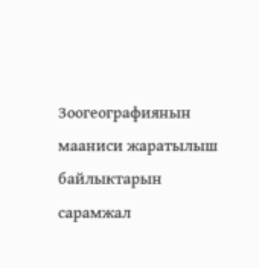Зоогеографиянын мааниси жаратылыш байлыктарын сарамжал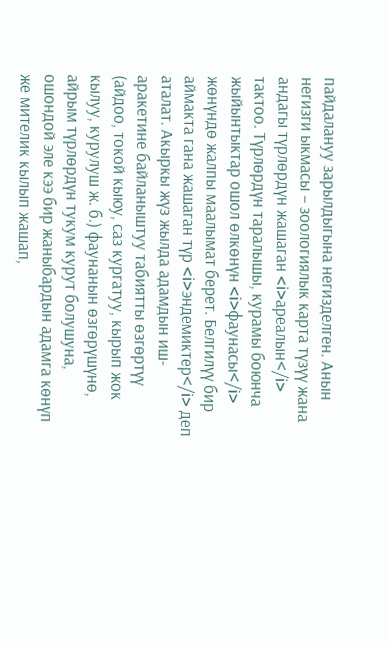пайдалануу зарылдыгына негизделген. Анын негизги ыкмасы – зоологиялык карта түзүү жана андагы түрлөрдүн жашаган <i>ареалын</i> тактоо. Түрлөрдүн таралышы, курамы боюнча жыйынтыктар ошол өлкөнүн <i>фаунасы</i> жөнүндө жалпы маалымат берет. Белгилүү бир аймакта гана жашаган түр <i>эндемиктер</i> деп аталат. Акыркы жүз жылда адамдын иш-аракетине байланыштуу табиятты өзгөртүү (айдоо, токой кыюу, саз кургатуу, кырып жок кылуу, курулуш ж. б.) фаунанын өзгөрүшүнө, айрым түрлөрдүн тукум курут болушуна, ошондой эле кээ бир жаныбардын адамга көнүп же мителик кылып жашап,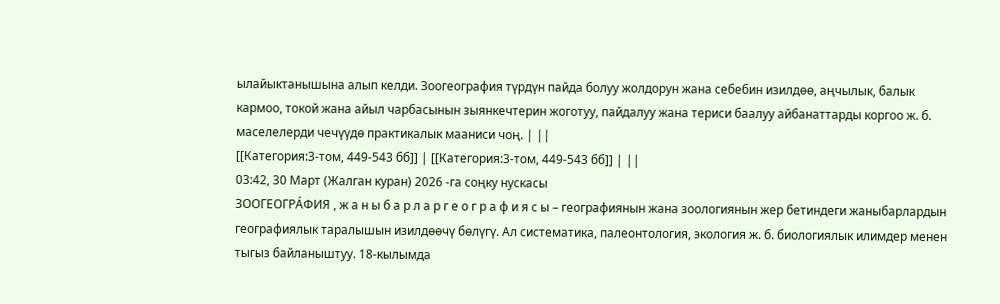ылайыктанышына алып келди. Зоогеография түрдүн пайда болуу жолдорун жана себебин изилдөө, аңчылык, балык кармоо, токой жана айыл чарбасынын зыянкечтерин жоготуу, пайдалуу жана териси баалуу айбанаттарды коргоо ж. б. маселелерди чечүүдө практикалык мааниси чоң. | ||
[[Категория:3-том, 449-543 бб]] | [[Категория:3-том, 449-543 бб]] | ||
03:42, 30 Март (Жалган куран) 2026 -га соңку нускасы
ЗООГЕОГРА́ФИЯ , ж а н ы б а р л а р г е о г р а ф и я с ы – географиянын жана зоологиянын жер бетиндеги жаныбарлардын географиялык таралышын изилдөөчү бөлүгү. Ал систематика, палеонтология, экология ж. б. биологиялык илимдер менен тыгыз байланыштуу. 18-кылымда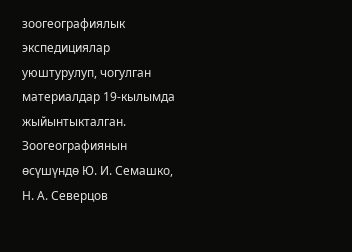зоогеографиялык экспедициялар уюштурулуп, чогулган материалдар 19-кылымда жыйынтыкталган. Зоогеографиянын өсүшүндө Ю. И. Семашко, Н. А. Северцов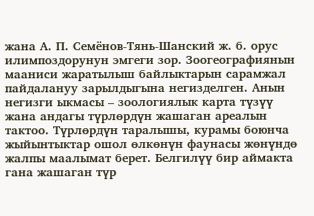жана А. П. Семёнов-Тянь-Шанский ж. б. орус илимпоздорунун эмгеги зор. Зоогеографиянын мааниси жаратылыш байлыктарын сарамжал пайдалануу зарылдыгына негизделген. Анын негизги ыкмасы – зоологиялык карта түзүү жана андагы түрлөрдүн жашаган ареалын тактоо. Түрлөрдүн таралышы, курамы боюнча жыйынтыктар ошол өлкөнүн фаунасы жөнүндө жалпы маалымат берет. Белгилүү бир аймакта гана жашаган түр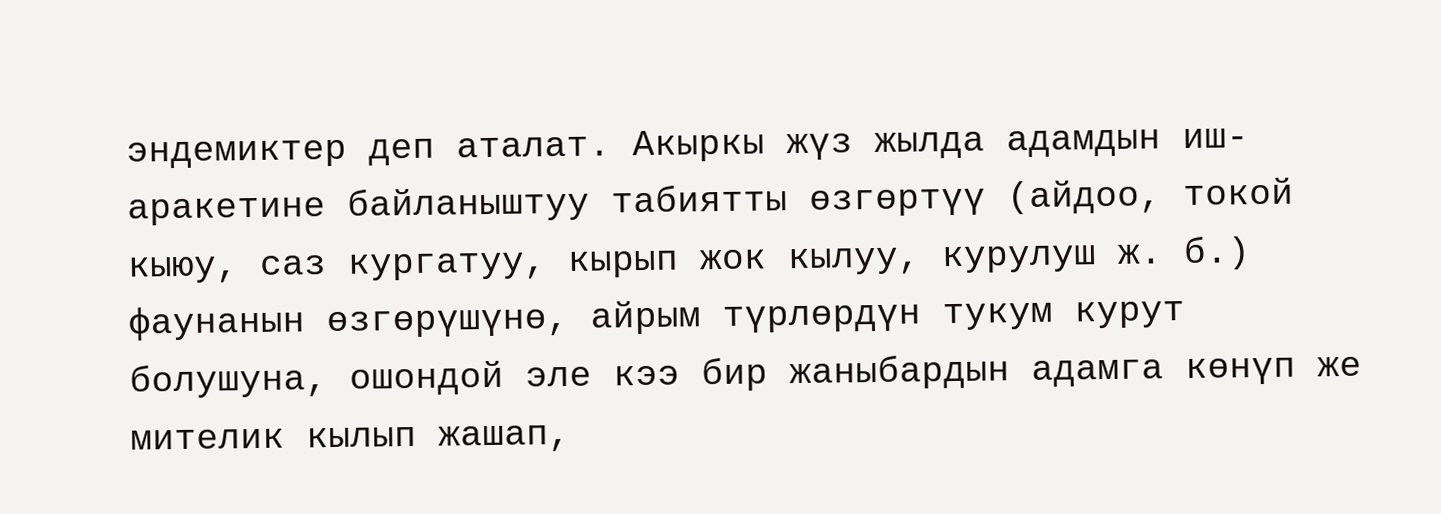эндемиктер деп аталат. Акыркы жүз жылда адамдын иш-аракетине байланыштуу табиятты өзгөртүү (айдоо, токой кыюу, саз кургатуу, кырып жок кылуу, курулуш ж. б.) фаунанын өзгөрүшүнө, айрым түрлөрдүн тукум курут болушуна, ошондой эле кээ бир жаныбардын адамга көнүп же мителик кылып жашап,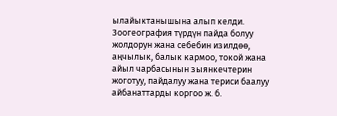ылайыктанышына алып келди. Зоогеография түрдүн пайда болуу жолдорун жана себебин изилдөө, аңчылык, балык кармоо, токой жана айыл чарбасынын зыянкечтерин жоготуу, пайдалуу жана териси баалуу айбанаттарды коргоо ж. б.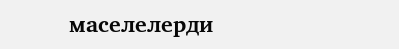маселелерди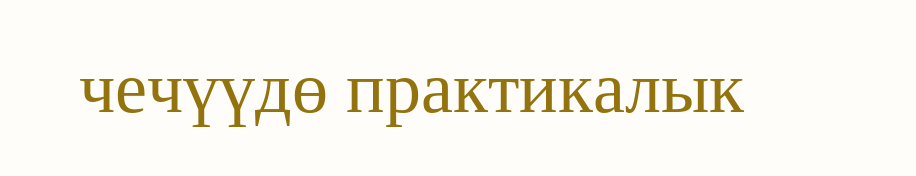чечүүдө практикалык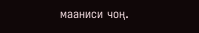мааниси чоң.